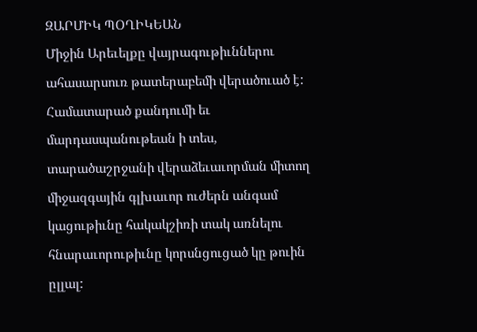ԶԱՐՄԻԿ ՊՕՂԻԿԵԱՆ
Միջին Արեւելքը վայրագութիւններու ահասարսուռ թատերաբեմի վերածուած է: Համատարած քանդումի եւ մարդասպանութեան ի տես, տարածաշրջանի վերաձեւաւորման միտող միջազգային գլխաւոր ուժերն անգամ կացութիւնը հակակշիռի տակ առնելու հնարաւորութիւնը կորսնցուցած կը թուին ըլլալ: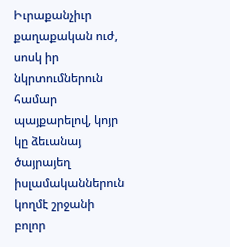Իւրաքանչիւր քաղաքական ուժ, սոսկ իր նկրտումներուն համար պայքարելով, կոյր կը ձեւանայ ծայրայեղ իսլամականներուն կողմէ շրջանի բոլոր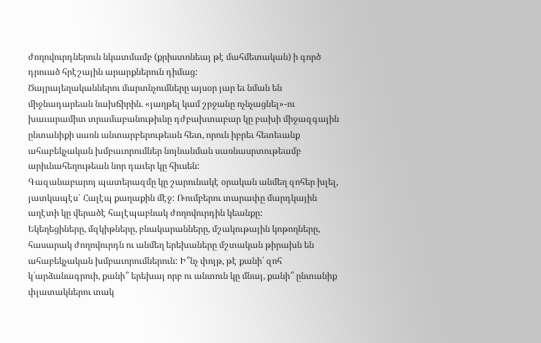ժողովուրդներուն նկատմամբ (քրիստոնեայ թէ մահմետական) ի գործ դրուած հրէշային արարքներուն դիմաց:
Ծայրայեղականներու մարտնչումները այսօր յար եւ նման են միջնադարեան նախճիրին. «յաղթել կամ շրջանը ոչնչացնել»-ու խաւարամիտ տրամաբանութիւնը դժբախտաբար կը բախի միջազգային ընտանիքի սառն անտարբերութեան հետ, որուն իբրեւ հետեւանք ահաբեկչական խմբաւորումներ նոյնանման սառնասրտութեամբ արիւնահեղութեան նոր դաւեր կը հիւսեն:
Գազանաբարոյ պատերազմը կը շարունակէ օրական անմեղ զոհեր խլել, յատկապէս` Հալէպ քաղաքին մէջ: Ռումբերու տարափը մարդկային աղէտի կը վերածէ հալէպաբնակ ժողովուրդին կեանքը:
Եկեղեցիները, մզկիթները, բնակարանները, մշակութային կոթողները, հասարակ ժողովուրդն ու անմեղ երեխաները մշտական թիրախն են ահաբեկչական խմբաւորումներուն: Ի՞նչ փոյթ, թէ քանի՛ զոհ կ՛արձանագրուի, քանի՞ երեխայ որբ ու անտուն կը մնայ, քանի՞ ընտանիք փլատակներու տակ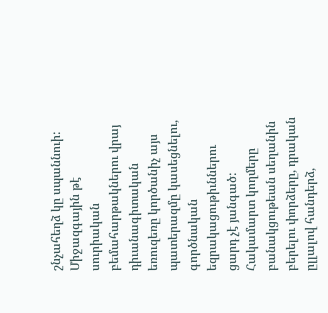շնչահեղձ կը սպաննուի:
Միջազգային թէ սուրիական բեմահարթակներու վրայ դիւանագիտական եռուզեռը կործանիչ այս պատերազմը կասեցնելու, գործնական եզրակացութիւններու ցարդ չէ յանգած: Հակամարտ կողմերը բանակցութեան սեղանին բերելու փորձերը, դրական ըլլալով հանդերձ,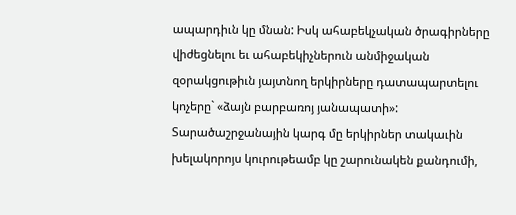ապարդիւն կը մնան: Իսկ ահաբեկչական ծրագիրները վիժեցնելու եւ ահաբեկիչներուն անմիջական զօրակցութիւն յայտնող երկիրները դատապարտելու կոչերը` «ձայն բարբառոյ յանապատի»:
Տարածաշրջանային կարգ մը երկիրներ տակաւին խելակորոյս կուրութեամբ կը շարունակեն քանդումի,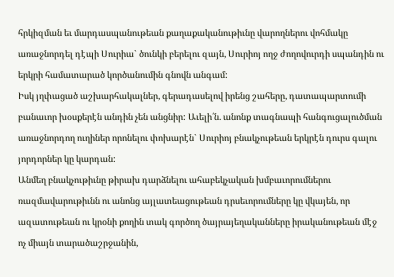հրկիզման եւ մարդասպանութեան քաղաքականութիւնը վարողներու վոհմակը առաջնորդել դէպի Սուրիա` ծունկի բերելու զայն, Սուրիոյ ողջ ժողովուրդի սպանդին ու երկրի համատարած կործանումին գնովն անգամ:
Իսկ յղփացած աշխարհակալներ, գերադասելով իրենց շահերը, դատապարտումի բանաւոր խօսքերէն անդին չեն անցնիր: Աւելի՛ն. անոնք տագնապի հանգուցալուծման առաջնորդող ուղիներ որոնելու փոխարէն` Սուրիոյ բնակչութեան երկրէն դուրս գալու յորդորներ կը կարդան:
Անմեղ բնակչութիւնը թիրախ դարձնելու ահաբեկչական խմբաւորումներու ռազմավարութիւնն ու անոնց այլատեացութեան դրսեւորումները կը վկայեն, որ ազատութեան ու կրօնի քողին տակ գործող ծայրայեղականները իրականութեան մէջ ոչ միայն տարածաշրջանին,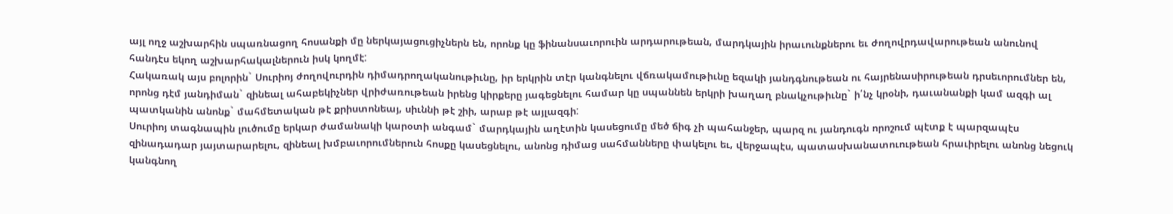այլ ողջ աշխարհին սպառնացող հոսանքի մը ներկայացուցիչներն են, որոնք կը ֆինանսաւորուին արդարութեան, մարդկային իրաւունքներու եւ ժողովրդավարութեան անունով հանդէս եկող աշխարհակալներուն իսկ կողմէ:
Հակառակ այս բոլորին` Սուրիոյ ժողովուրդին դիմադրողականութիւնը, իր երկրին տէր կանգնելու վճռակամութիւնը եզակի յանդգնութեան ու հայրենասիրութեան դրսեւորումներ են, որոնց դէմ յանդիման` զինեալ ահաբեկիչներ վրիժառութեան իրենց կիրքերը յագեցնելու համար կը սպաննեն երկրի խաղաղ բնակչութիւնը` ի՛նչ կրօնի, դաւանանքի կամ ազգի ալ պատկանին անոնք` մահմետական թէ քրիստոնեայ, սիւննի թէ շիի, արաբ թէ այլազգի:
Սուրիոյ տագնապին լուծումը երկար ժամանակի կարօտի անգամ` մարդկային աղէտին կասեցումը մեծ ճիգ չի պահանջեր, պարզ ու յանդուգն որոշում պէտք է պարզապէս զինադադար յայտարարելու, զինեալ խմբաւորումներուն հոսքը կասեցնելու, անոնց դիմաց սահմանները փակելու եւ, վերջապէս, պատասխանատուութեան հրաւիրելու անոնց նեցուկ կանգնող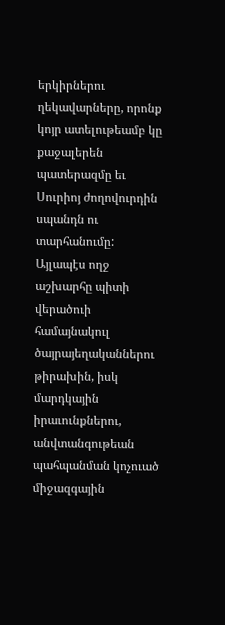երկիրներու ղեկավարները, որոնք կոյր ատելութեամբ կը քաջալերեն պատերազմը եւ Սուրիոյ ժողովուրդին սպանդն ու տարհանումը:
Այլապէս ողջ աշխարհը պիտի վերածուի համայնակուլ ծայրայեղականներու թիրախին, իսկ մարդկային իրաւունքներու, անվտանգութեան պահպանման կոչուած միջազգային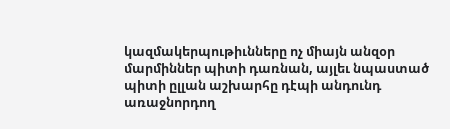կազմակերպութիւնները ոչ միայն անզօր մարմիններ պիտի դառնան, այլեւ նպաստած պիտի ըլլան աշխարհը դէպի անդունդ առաջնորդող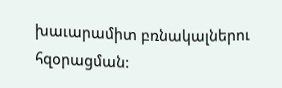խաւարամիտ բռնակալներու հզօրացման: